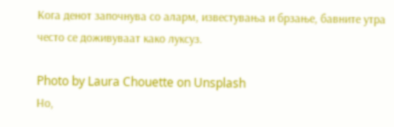Кога денот започнува со аларм, известувања и брзање, бавните утра често се доживуваат како луксуз.

Photo by Laura Chouette on Unsplash
Но,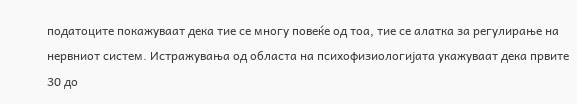податоците покажуваат дека тие се многу повеќе од тоа, тие се алатка за регулирање на нервниот систем. Истражувања од областа на психофизиологијата укажуваат дека првите 30 до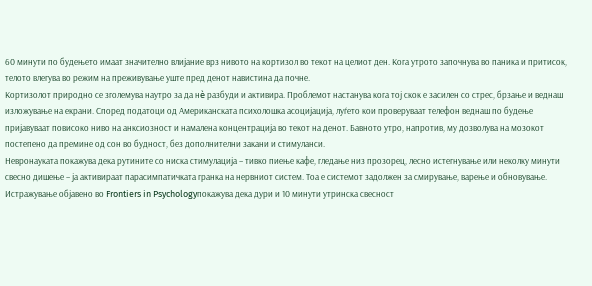60 минути по будењето имаат значително влијание врз нивото на кортизол во текот на целиот ден. Кога утрото започнува во паника и притисок, телото влегува во режим на преживување уште пред денот навистина да почне.
Кортизолот природно се зголемува наутро за да нè разбуди и активира. Проблемот настанува кога тој скок е засилен со стрес, брзање и веднаш изложување на екрани. Според податоци од Американската психолошка асоцијација, луѓето кои проверуваат телефон веднаш по будење пријавуваат повисоко ниво на анксиозност и намалена концентрација во текот на денот. Бавното утро, напротив, му дозволува на мозокот постепено да премине од сон во будност, без дополнителни закани и стимуланси.
Невронауката покажува дека рутините со ниска стимулација – тивко пиење кафе, гледање низ прозорец, лесно истегнување или неколку минути свесно дишење – ја активираат парасимпатичката гранка на нервниот систем. Тоа е системот задолжен за смирување, варење и обновување. Истражување објавено во Frontiers in Psychologyпокажува дека дури и 10 минути утринска свесност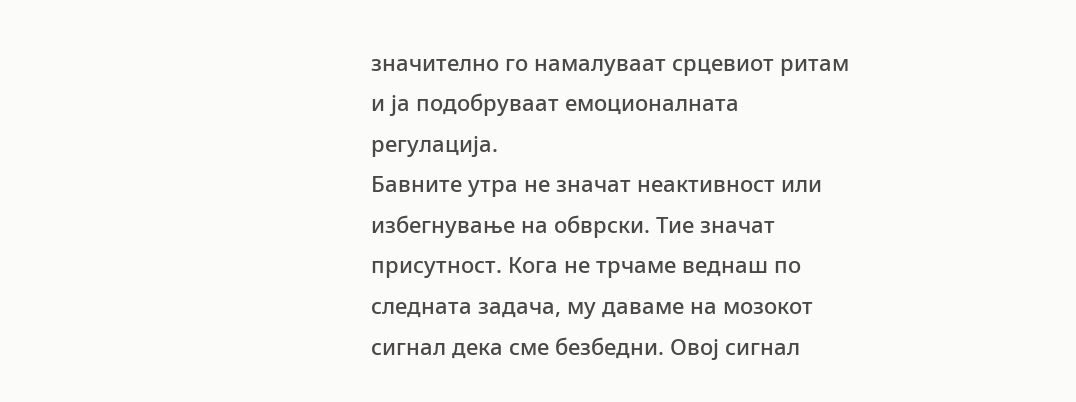значително го намалуваат срцевиот ритам и ја подобруваат емоционалната регулација.
Бавните утра не значат неактивност или избегнување на обврски. Тие значат присутност. Кога не трчаме веднаш по следната задача, му даваме на мозокот сигнал дека сме безбедни. Овој сигнал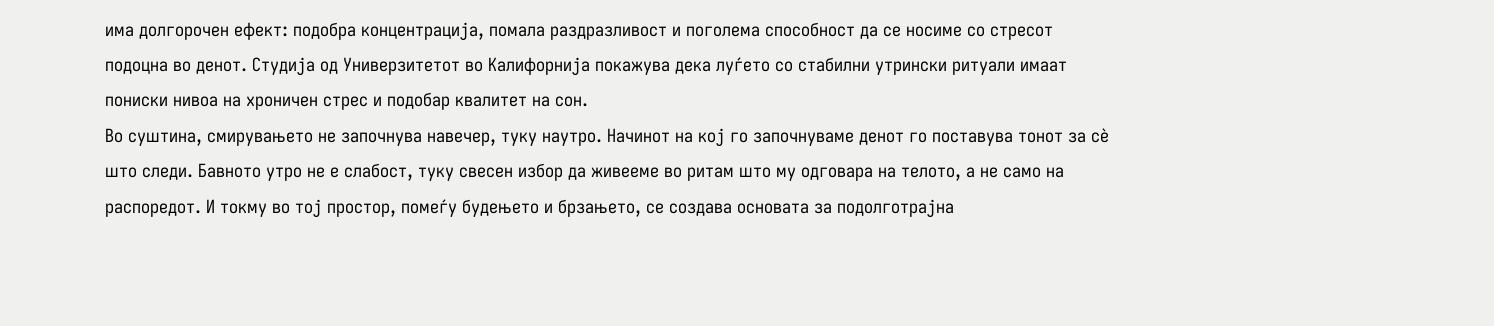има долгорочен ефект: подобра концентрација, помала раздразливост и поголема способност да се носиме со стресот подоцна во денот. Студија од Универзитетот во Калифорнија покажува дека луѓето со стабилни утрински ритуали имаат пониски нивоа на хроничен стрес и подобар квалитет на сон.
Во суштина, смирувањето не започнува навечер, туку наутро. Начинот на кој го започнуваме денот го поставува тонот за сè што следи. Бавното утро не е слабост, туку свесен избор да живееме во ритам што му одговара на телото, а не само на распоредот. И токму во тој простор, помеѓу будењето и брзањето, се создава основата за подолготрајна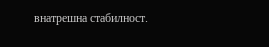внатрешна стабилност.